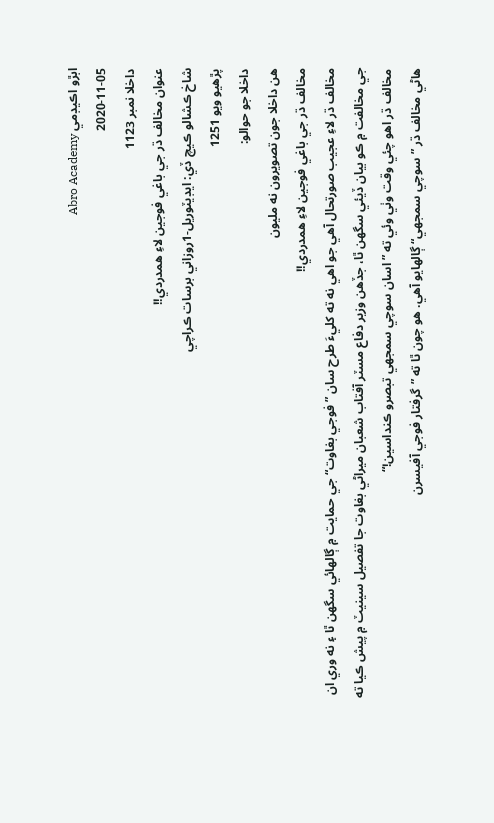ابڙو اڪيڊمي Abro Academy
2020-11-05
داخلا نمبر 1123
عنوان مخالف ڌر جي باغي فوجين لاءِ همدردي!!
شاخ ڪشالو ڪيچ ڏي: ايڊيٽوريل-1روزاني برسات ڪراچي
پڙهيو ويو 1251
داخلا جو حوالو:
هن داخلا جون تصويرون نه مليون
مخالف ڌر جي باغي فوجين لاءِ همدردي!!
مخالف ڌر لاءِ عجيب صورتحال آهي جو اهي نه ته کليءَ طرح سان ”فوجي بغاوت“ جي حمايت ۾ ڳالهائي سگهن ٿا ۽ نه وري ان جي مخالفت ۾ ڪو بيان ڏيئي سگهن ٿا، جڏهن وزير دفاع مسٽر آفتاب شعبان ميراڻي بغاوت جا تفصيل سينيٽ ۾ پيش ڪيا ته مخالف ڌر اهو چئي وقت وٺي وئي ته ”اسان سوچي سمجهي تبصرو ڪنداسين!“
هاڻي مخالف ڌر ”سوچي سمجهي“ ڳالهايو آهي. هو چون ٿا ته ”گرفتار فوجي آفيسرن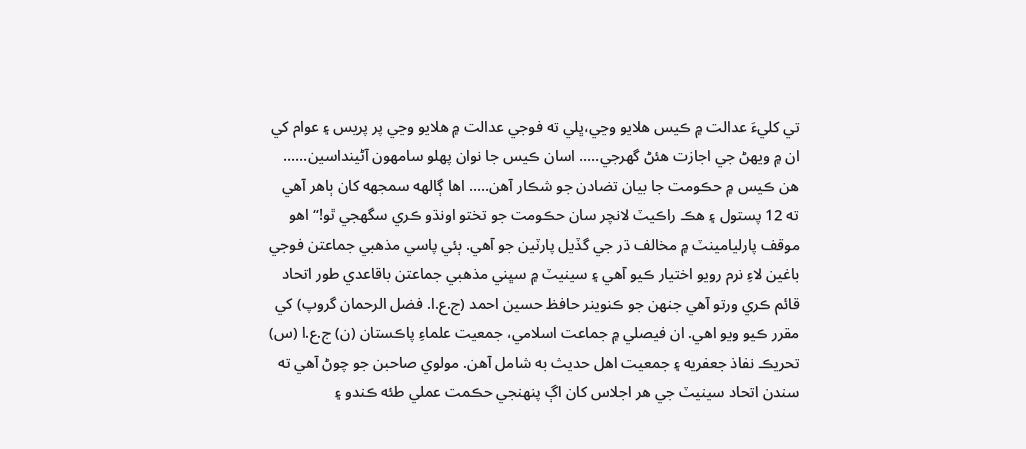تي کليءَ عدالت ۾ ڪيس هلايو وڃي،ڀلي ته فوجي عدالت ۾ هلايو وڃي پر پريس ۽ عوام کي ان ۾ ويهڻ جي اجازت هئڻ گهرجي..... اسان ڪيس جا نوان پهلو سامهون آڻينداسين...... هن ڪيس ۾ حڪومت جا بيان تضادن جو شڪار آهن..... اها ڳالهه سمجهه کان ٻاهر آهي ته 12 پستول ۽ هڪ راڪيٽ لانچر سان حڪومت جو تختو اونڌو ڪري سگهجي ٿو!“ اهو موقف پارليامينٽ ۾ مخالف ڌر جي گڏيل پارٽين جو آهي. ٻئي پاسي مذهبي جماعتن فوجي باغين لاءِ نرم رويو اختيار ڪيو آهي ۽ سينيٽ ۾ سڀني مذهبي جماعتن باقاعدي طور اتحاد قائم ڪري ورتو آهي جنهن جو ڪنوينر حافظ حسين احمد (ج.ع.ا. فضل الرحمان گروپ) کي مقرر ڪيو ويو اهي. ان فيصلي ۾ جماعت اسلامي، جمعيت علماءِ پاڪستان (ن) ج.ع.ا (س) تحريڪ نفاذ جعفريه ۽ جمعيت اهل حديث به شامل آهن. مولوي صاحبن جو چوڻ آهي ته سندن اتحاد سينيٽ جي هر اجلاس کان اڳ پنهنجي حڪمت عملي طئه ڪندو ۽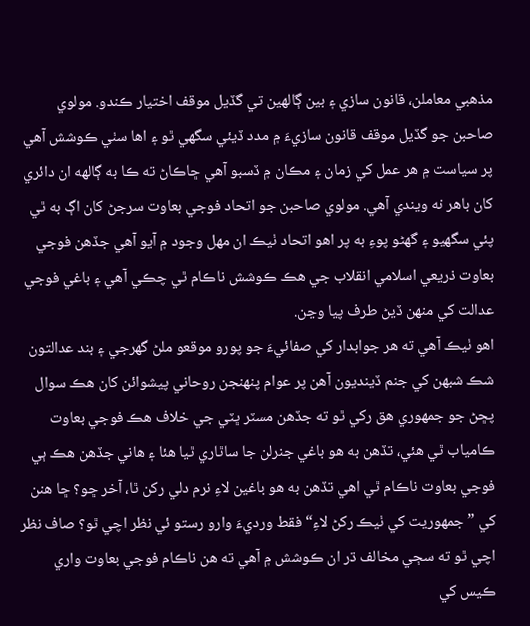مذهبي معاملن، قانون سازي ۽ بين ڳالهين تي گڏيل موقف اختيار ڪندو. مولوي صاحبن جو گڏيل موقف قانون سازيءَ ۾ مدد ڏيئي سگهي ٿو ۽ اها سٺي ڪوشش آهي پر سياست ۾ هر عمل کي زمان ۽ مڪان ۾ ڏسبو آهي ڇاڪاڻ ته ڪا به ڳالهه ان دائري کان باهر نه ويندي آهي. مولوي صاحبن جو اتحاد فوجي بعاوت سرجڻ کان اڳ به ٿي پئي سگهيو ۽ گهڻو پوءِ به پر اهو اتحاد ٺيڪ ان مهل وجود ۾ آيو آهي جڏهن فوجي بعاوت ذريعي اسلامي انقلاب جي هڪ ڪوشش ناڪام ٿي چڪي آهي ۽ باغي فوجي عدالت کي منهن ڏيڻ طرف پيا وڃن.
اهو ٺيڪ آهي ته هر جوابدار کي صفائيءَ جو پورو موقعو ملڻ گهرجي ۽ بند عدالتون شڪ شبهن کي جنم ڏينديون آهن پر عوام پنهنجن روحاني پيشوائن کان هڪ سوال پڇڻ جو جمهوري هق رکي ٿو ته جڏهن مسٽر ڀٽي جي خلاف هڪ فوجي بعاوت ڪامياب ٿي هئي، تڏهن به هو باغي جنرلن جا ساٿاري ٿيا هئا ۽ هاني جڏهن هڪ ٻي فوجي بعاوت ناڪام ٿي اهي تڏهن به هو باغين لاءِ نرم دلي رکن ٿا، آخر ڇو؟ ڇا هنن کي ”جمهوريت کي ٺيڪ رکڻ لاءِ“ فقط ورديءَ وارو رستو ئي نظر اچي ٿو؟ صاف نظر اچي ٿو ته سڄي مخالف ڌر ان ڪوشش ۾ آهي ته هن ناڪام فوجي بعاوت واري ڪيس کي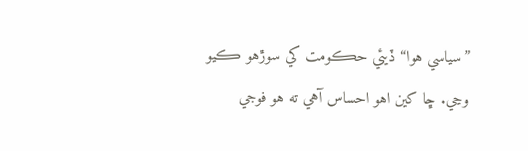”سياسي هوا“ ڏيئي حڪومت کي سوڙهو ڪيو وڃي. ڇا کين اهو احساس آهي ته هو فوجي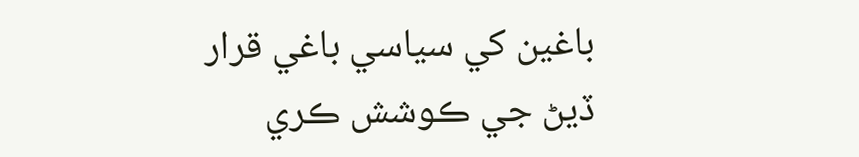باغين کي سياسي باغي قرار ڏيڻ جي ڪوشش ڪري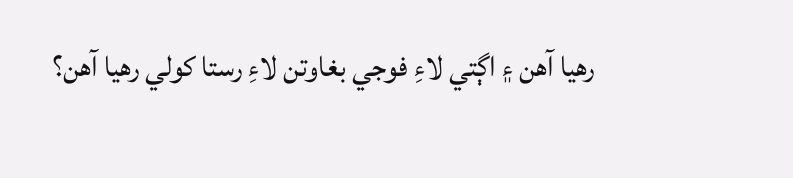رهيا آهن ۽ اڳتي لاءِ فوجي بغاوتن لاءِ رستا کولي رهيا آهن؟